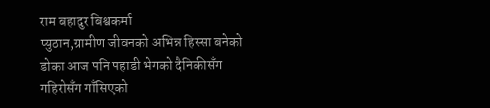राम बहादुर बिश्वकर्मा
प्युठान,ग्रामीण जीवनको अभिन्न हिस्सा बनेको डोका आज पनि पहाडी भेगको दैनिकीसँग गहिरोसँग गाँसिएको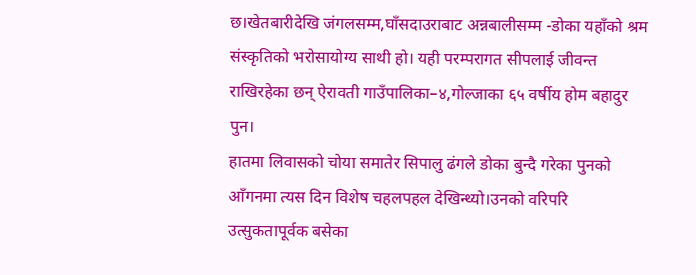छ।खेतबारीदेखि जंगलसम्म,घाँसदाउराबाट अन्नबालीसम्म -डोका यहाँको श्रम संस्कृतिको भरोसायोग्य साथी हो। यही परम्परागत सीपलाई जीवन्त राखिरहेका छन् ऐरावती गाउँपालिका–४,गोल्जाका ६५ वर्षीय होम बहादुर पुन।
हातमा लिवासको चोया समातेर सिपालु ढंगले डोका बुन्दै गरेका पुनको आँगनमा त्यस दिन विशेष चहलपहल देखिन्थ्यो।उनको वरिपरि उत्सुकतापूर्वक बसेका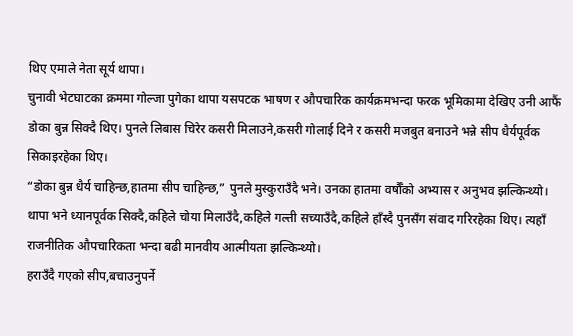थिए एमाले नेता सूर्य थापा।
चुनावी भेटघाटका क्रममा गोल्जा पुगेका थापा यसपटक भाषण र औपचारिक कार्यक्रमभन्दा फरक भूमिकामा देखिए उनी आफैं डोका बुन्न सिक्दै थिए। पुनले लिबास चिरेर कसरी मिलाउने,कसरी गोलाई दिने र कसरी मजबुत बनाउने भन्ने सीप धैर्यपूर्वक सिकाइरहेका थिए।
“डोका बुन्न धैर्य चाहिन्छ,हातमा सीप चाहिन्छ,” पुनले मुस्कुराउँदै भने। उनका हातमा वर्षौँको अभ्यास र अनुभव झल्किन्थ्यो।
थापा भने ध्यानपूर्वक सिक्दै,कहिले चोया मिलाउँदै,कहिले गल्ती सच्याउँदै,कहिले हाँस्दै पुनसँग संवाद गरिरहेका थिए। त्यहाँ राजनीतिक औपचारिकता भन्दा बढी मानवीय आत्मीयता झल्किन्थ्यो।
हराउँदै गएको सीप,बचाउनुपर्ने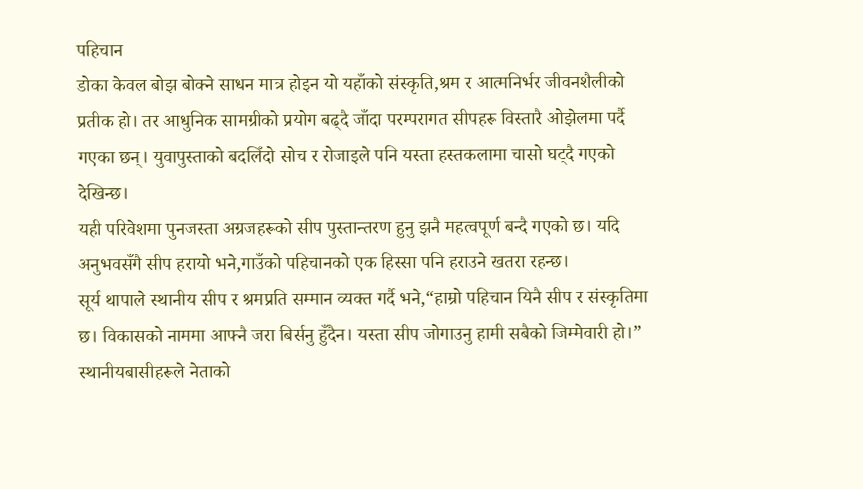पहिचान
डोका केवल बोझ बोक्ने साधन मात्र होइन यो यहाँको संस्कृति,श्रम र आत्मनिर्भर जीवनशैलीको प्रतीक हो। तर आधुनिक सामग्रीको प्रयोग बढ्दै जाँदा परम्परागत सीपहरू विस्तारै ओझेलमा पर्दै गएका छन्। युवापुस्ताको बदलिँदो सोच र रोजाइले पनि यस्ता हस्तकलामा चासो घट्दै गएको देखिन्छ।
यही परिवेशमा पुनजस्ता अग्रजहरूको सीप पुस्तान्तरण हुनु झनै महत्वपूर्ण बन्दै गएको छ। यदि अनुभवसँगै सीप हरायो भने,गाउँको पहिचानको एक हिस्सा पनि हराउने खतरा रहन्छ।
सूर्य थापाले स्थानीय सीप र श्रमप्रति सम्मान व्यक्त गर्दै भने,“हाम्रो पहिचान यिनै सीप र संस्कृतिमा छ। विकासको नाममा आफ्नै जरा बिर्सनु हुँदैन। यस्ता सीप जोगाउनु हामी सबैको जिम्मेवारी हो।”
स्थानीयबासीहरूले नेताको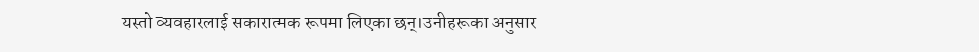यस्तो व्यवहारलाई सकारात्मक रूपमा लिएका छन्।उनीहरूका अनुसार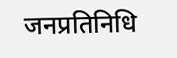जनप्रतिनिधि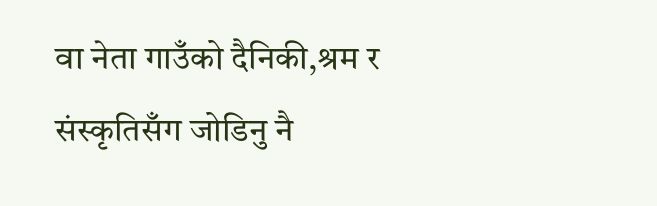वा नेता गाउँको दैनिकी,श्रम र संस्कृतिसँग जोडिनु नै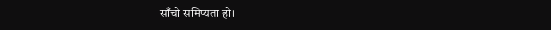साँचो समिप्यता हो।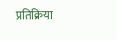प्रतिक्रिया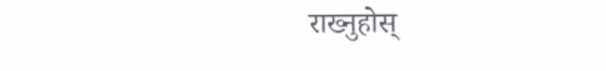राख्नुहोस्